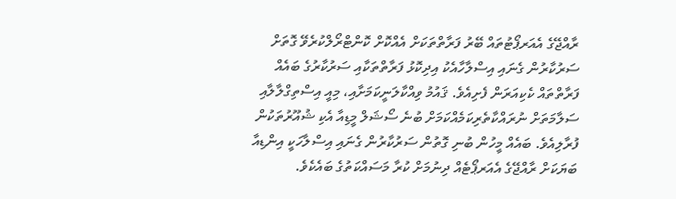ރާއްޖޭގެ އެއަރޕޯޓުތައް ބޭރު ފަރާތްތަކަށް އެއްކޮށް ކޮންޓްރޯލްކުރެވޭ ގޮތަށް ސަރުކާރުން ގެނައި އިސްލާހާއެކު އިދިކޮޅު ފަރާތްތަކާއި ސަރުކާރުގެ ބައެއް ފަރާތްތައް ކެކިއަރަން ފެށިއެވެ. ޤައުމު ވިއްކާލަނީކަމަށާއި، މިއީ އިސްތިގްލާލާއި ސަލާމަތަށް ނުރައްކާތެރިކަމެއްކަމަށް ބުނެ ސޯޝަލް މީޑިއާ އެކި ޝުއޫރުތަކުން ފުރާލިއެވެ. ބައެއް މީހުން ބުނި ގޮތުން ސަރުކާރުން ގެނައި އިސްލާހަކީ އިންޑިއާ ބަޔަކަށް ރާއްޖޭގެ އެއަރޕޯޓެއް ދިނުމަށް ކުރާ މަސައްކަތުގެ ބައެކެވެ.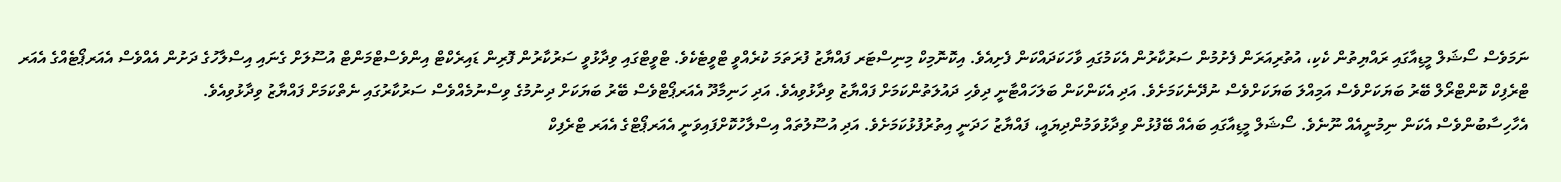ނަމަވެސް ސޯޝަލް މީޑިއާގައި ރައްޔިތުން ކެކި، އުތުރިއަރަން ފެށުމުން ސަރުކާރުން އެކަމުގައި ވާހަކަދައްކަން ފެށިއެވެ. އިކޮނޮމިކް މިނިސްޓަރ ފައްޔާޒު ފުރަތަމަ ކުރެއްވީ ޓްވީޓެކެވެ. ޓްވީޓްގައި ވިދާޅުވީ ސަރުކާރުން ފޮރިން ޑައިރެކްޓް އިންވެސްޓްމަންޓް އުސޫލަށް ގެނައި އިސްލާހުގެ ދަށުން އެއްވެސް އެއަރޕޯޓެއްގެ އެއަރ ޓްރެފިކް ކޮންޓްރޯލް ބޭރު ބަޔަކަށްވެސް އަމިއްލަ ބަޔަކަށްވެސް ނުދޭނެކަމަށެވެ. އަދި އެކަންކަން ބަލަހައްޓާނީ ދިވެހި ދައުލަތުންކަމަށް ފައްޔާޒު ވިދާޅުވިއެވެ. އަދި ހަނިމާދޫ އެއަރޕޯޓްވެސް ބޭރު ބަޔަކަށް ދިނުމުގެ ވިސްނުމެއްވެސް ސަރުކާރުގައި ނެތްކަމަށް ފައްޔާޒު ވިދާޅުވިއެވެ.
އެހާހިސާބުންވެސް އެކަން ނިމުނީއެއް ނޫނެވެ. ސޯޝަލް މީޑިއާގައި ބައެއް ބޭފުޅުން ވިދާޅުވަމުންދިޔައީ، ފައްޔާޒު ހަދަނީ އިތުރުފުޅުކަމަށެވެ. އަދި އުސޫލުތައް އިސްލާހުކޮށްފައިވަނީ އެއަރޕޯޓްގެ އެއަރ ޓްރެފިކް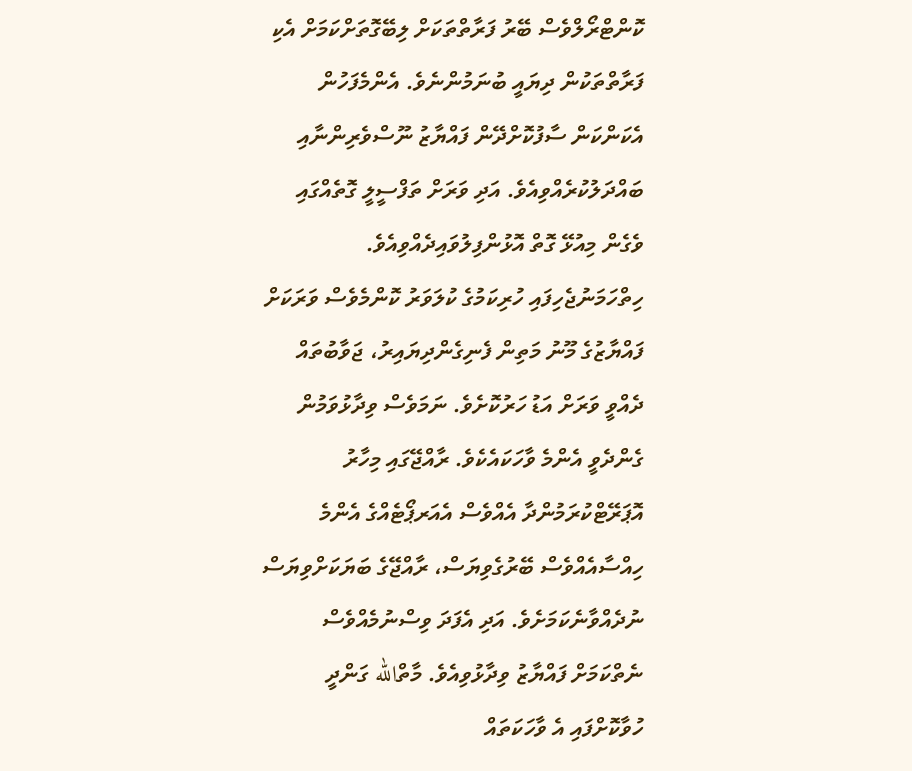ކޮންޓްރޯލްވެސް ބޭރު ފަރާތްތަކަށް ލިބޭގޮތަށްކަމަށް އެކި ފަރާތްތަކުން ދިޔައީ ބުނަމުންނެވެ. އެންމެފަހުން އެކަންކަން ސާފުކޮށްދޭން ފައްޔާޒު ނޫސްވެރިންނާއި ބައްދަލުކުރެއްވިއެވެ. އަދި ވަރަށް ތަފްސީލީ ގޮތެއްގައި ވެގެން މިއުޅޭ ގޮތް އޮޅުންފިލުވައިދެއްވިއެވެ.
ހިތްހަމަނުޖެހިފައި ހުރިކަމުގެ ކުލަވަރު ކޮންމެވެސް ވަރަކަށް ފައްޔާޒުގެ މޫނު މަތިން ފެނިގެންދިޔައިރު، ޖަވާބުތައް ދެއްވީ ވަރަށް އަޑު ހަރުކޮށެވެ. ނަމަވެސް ވިދާޅުވަމުން ގެންދެވީ އެންމެ ވާހަކައެކެވެ. ރާއްޖޭގައި މިހާރު އޮޕަރޭޓްކުރަމުންދާ އެއްވެސް އެއަރޕޯޓެއްގެ އެންމެ ހިއްސާއެއްވެސް ބޭރުގެވިޔަސް، ރާއްޖޭގެ ބަޔަކަށްވިޔަސް ނުދެއްވާނެކަމަށެވެ. އަދި އެފަދަ ވިސްނުމެއްވެސް ނެތްކަމަށް ފައްޔާޒު ވިދާޅުވިއެވެ. މާތްالله ގަންދީ ހުވާކޮށްފައި އެ ވާހަކަތައް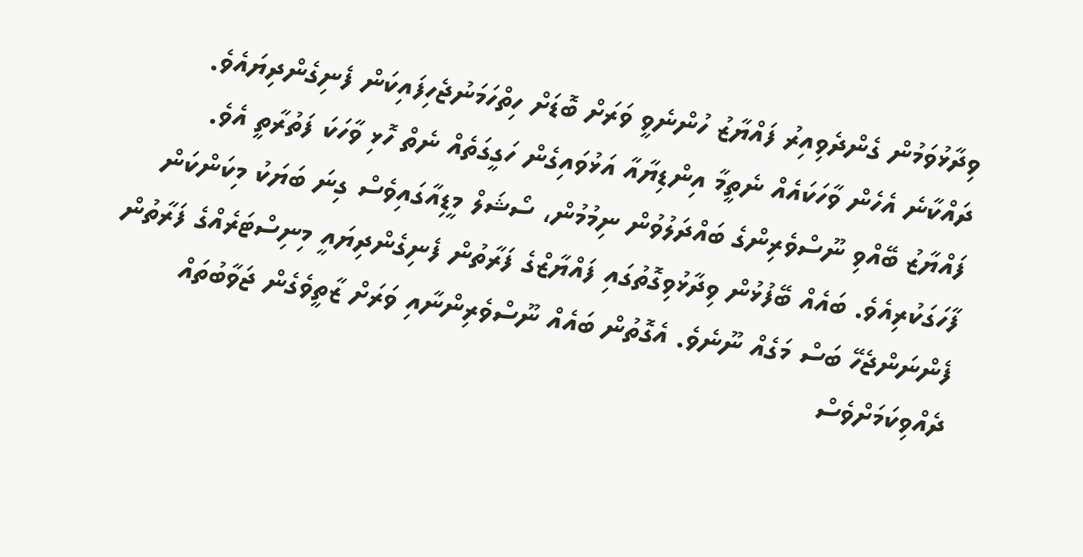ވިދާޅުވަމުން ގެންދެވިއިރު ފައްޔާޒު ހުންނެވީ ވަރަށް ބޮޑަށް ހިތްހަމަނުޖެހިފައިކަން ފެނިގެންދިޔައެވެ. ދައްކާނެ އެހެން ވާހަކައެއް ނެތީމާ އިންޑިޔާއާ އަޅުވައިގެން ހަގީގަތެއް ނެތް ހޮޅި ވާހަކަ ފަތުރާތީ އެވެ.
ފައްޔާޒު ބޭއްވި ނޫސްވެރިންގެ ބައްދަލުވުން ނިމުމުން، ސޯޝަލް މީޑިއާގައިވެސް ގިނަ ބަޔަކު މިކަންކަން ފާހަގަކުރިއެވެ. ބައެއް ބޭފުޅުން ވިދާޅުވިގޮތުގައި ފައްޔާޒްގެ ފަރާތުން ފެނިގެންދިޔައީ މިނިސްޓަރެއްގެ ފަރާތުން ފެންނަންޖެހޭ ބަސް މަގެއް ނޫނެވެ. އެގޮތުން ބައެއް ނޫސްވެރިންނާއި ވަރަށް ޒާތީވެގެން ޖަވާބުތައް ދެއްވިކަމަށްވެސް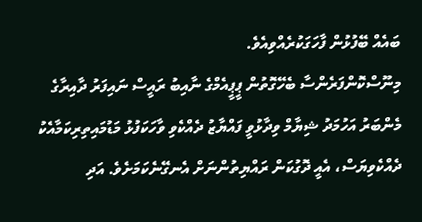ބައެއް ބޭފުޅުން ފާހަގަކުރެއްވިއެވެ.
މިނޫސްކޮންފަރެންސާ ބެހޭގޮތުން ޕީޕީއެމްގެ ނާއިބު ރައީސް ނައިފަރު ދާއިރާގެ މެންބަރު އަހުމަދު ޝިޔާމް ވިދާޅުވީ ފައްޔާޒު ދެއްކެވި ވާހަކަފުޅު މަޑުމައިތިރިކަމާއެކު ދެއްކެވިޔަސް، އެއީ ދޮގުކަން ރައްޔިތުންނަށް އެނގޭނެކަމަށެވެ. އަދި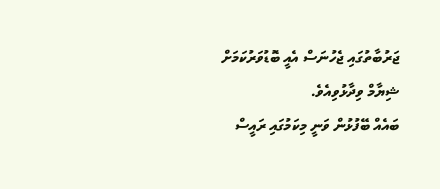ޖަރުބާތުގައި ޖެހުނަސް އެއީ ބޮޑުވަރުކަމަށް ޝިޔާމް ވިދާޅުވިއެވެ.
ބައެއް ބޭފުޅުން ވަނީ މިކަމުގައި ރައީސް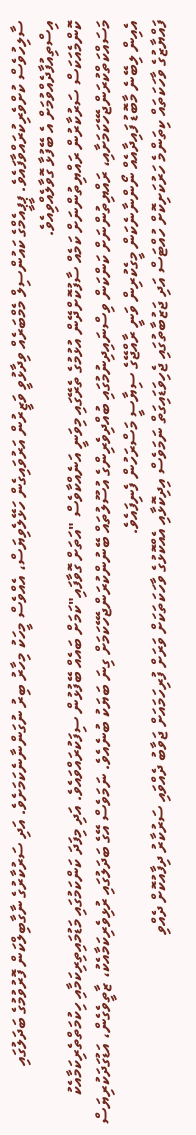ސާލިހުވެސް ކުށްވެރިކުރައްވާފައެވެ. ޕީޕީއެމްގެ ކައުންސިލް މެމްބަރެއް ވިދާޅުވީ ވަޒީރުން އަރުވައިގެން ހަޅޭލެވިޔަސް، އެއްވެސް މީހަކު މިހާރު ބިރު ނުގަންނާނެކަމަށެވެ. އަދި ސަރުކާރުގެ ނާގާބިލްކަން ފޮރުވުމުގެ ބަދަލުގައި އިސްތިއުފާދެއްވުމަށް އެ ބޭފުޅާ ގޮވާލެއްވިއެވެ.
ކޮންމެއަކަސް ސަރުކާރުން ރައްޔިތުންނަށް ކަމެއް ސާފުކޮށްދޭން އުޅުމުގެ ތެރޭގައި މިވަނީ އަނެއްކާވެސް "އަތަށް ގޮވާފައި"ކަމަށް ބައެއް ބޭފުޅުން ސިފަކުރައްވައެވެ. އަދި މިފަދަ ކަންކަމުގައި މަޑުމައިތިރިކަމާއި ހިކުމަތްތެރިކަމާއެކު މަސައްކަތްކުރަންޖެހޭކަމަށާއި، ރައްޔިތުންނަށް ކަންކަން ވިސްނައިދިނުމުގައި ބުއްދިވެރިންގެ އުސޫލުތައް ބޭނުންކުރަންޖެހޭކަމަށް ގިނަ ބަޔަކު ބުނެއެވެ. ނަމަވެސް އޭގެ ބަދަލުގައި ރުޅިވެރިކަމާއެކު، ޒާތީވެގެން، އަޑުގަދަކުރިޔަސް އެއިން ލިބޭނެ މާބޮޑު ފައިދާއެއް ނޯންނާނެކަން މީގެކުރިން ވަނީ ރާއްޖޭގެ ސިޔާސީ މަސްރަހުން ފެނިފައެވެ.
ފައްޔާޒުގެ ވާހަކަތައް ކިތަންމެ ހަރުކަށިކޮށް ހުއްޓަސް އަދި ޖަޒުބާތުގައި ޖެހިވަޑައިގަތް ނަމަވެސް އިދިކޮޅާއި އެއްކޮޅުގެ ވާހަކަތަކަށް ވަރަށް ފުރިހަމައަށް ޖަވާބު ދެއްވައި ސަރުކާރު ދިފާއުކޮށް ދެއްވި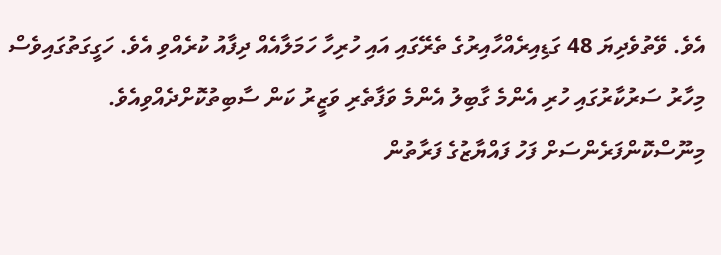އެވެ. ވޭތުވެދިޔަ 48 ގަޑިއިރެއްހާއިރުގެ ތެރޭގައި އައި ހުރިހާ ހަމަލާއެއް ދިފާއު ކުރެއްވި އެވެ. ހަގީގަތުގައިވެސް މިހާރު ސަރުކާރުގައި ހުރި އެންމެ ގާބިލު އެންމެ ވަފާތެރި ވަޒީރު ކަން ސާބިތުކޮށްދެއްވިއެވެ.
މިނޫސްކޮންފަރެންސަށް ފަހު ފައްޔާޒުގެ ފަރާތުން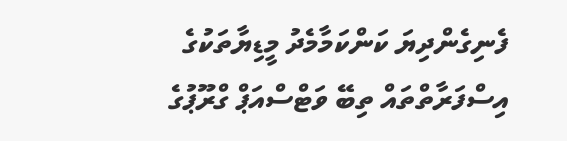ފެނިގެންދިޔަ ކަންކަމާމެދު މީޑިޔާތަކުގެ އިސްފަރާތްތައް ތިބޭ ވަޓްސްއަޕް ގްރޫޕުގެ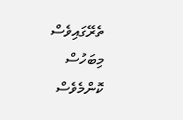ތެރޭގައިވެސް މިބަހުސް ކޮންމެވެސް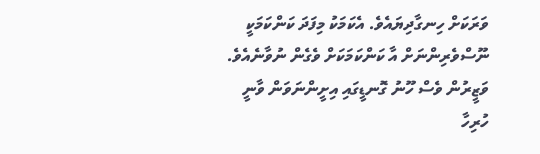ވަރަކަށް ހިނގާދިޔައެވެ. އެކަމަކު މިފަދަ ކަންކަމަކީ ނޫސްވެރިންނަށް އާ ކަންކަމަކަށް ވެގެން ނުވާނެއެވެ. ވަޒީރުން ވެސް ހޫނު ގޮނޑީގައި އިށީންނަވަން ވާނީ ހުރިހާ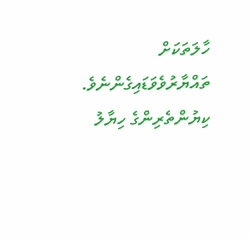ހާލަތަކަށް ތައްޔާރުވެވަޑައިގެންނެވެ.
ކިޔުންތެރިންގެ ހިޔާލު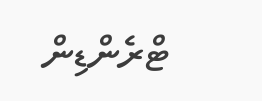ޓްރެންޑިން